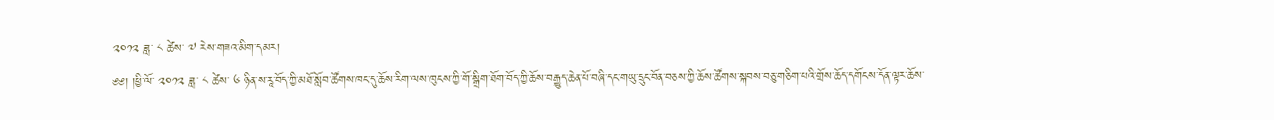༢༠༡༢ ཟླ་ ༨ ཚེས་ ༧ རེས་གཟའ་མིག་དམར།
༅༅། །ཕྱི་ལོ་ ༢༠༡༢ ཟླ་ ༨ ཚེས་ ༦ ཉིན་ས་རཱ་བོད་ཀྱི་མཐོ་སློབ་ཚོགས་ཁང་དུ་ཆོས་རིག་ལས་ཁུངས་ཀྱི་གོ་སྒྲིག་ཐོག་བོད་ཀྱི་ཆོས་བརྒྱུད་ཆེན་པོ་བཞི་དང་གཡུ་དྲུང་བོན་བཅས་ཀྱི་ཆོས་ཚོགས་སྐབས་བཅུ་གཅིག་པའི་གྲོས་ཆོད་དགོངས་དོན་ལྟར་ཆོས་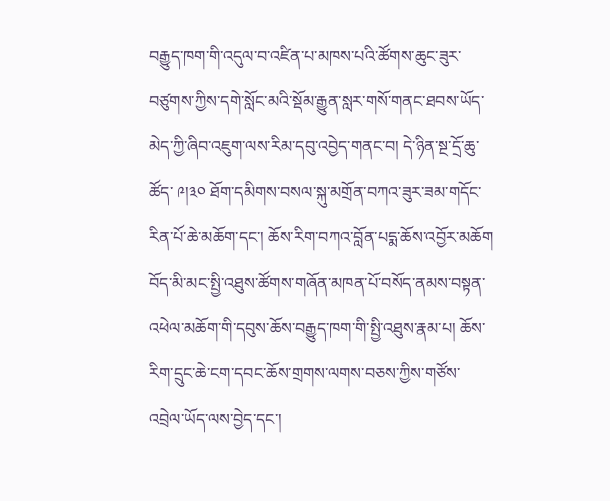བརྒྱུད་ཁག་གི་འདུལ་བ་འཛིན་པ་མཁས་པའི་ཚོགས་ཆུང་ཟུར་བཙུགས་ཀྱིས་དགེ་སློང་མའི་སྡོམ་རྒྱུན་སླར་གསོ་གནང་ཐབས་ཡོད་མེད་ཀྱི་ཞིབ་འཇུག་ལས་རིམ་དབུ་འབྱེད་གནང་བ། དེ་ཉིན་སྔ་དྲོ་ཆུ་ཚོད་ ༩།༣༠ ཐོག་དམིགས་བསལ་སྐུ་མགྲོན་བཀའ་ཟུར་ཟམ་གདོང་རིན་པོ་ཆེ་མཆོག་དང་། ཆོས་རིག་བཀའ་བློན་པདྨ་ཆོས་འབྱོར་མཆོག བོད་མི་མང་སྤྱི་འཐུས་ཚོགས་གཞོན་མཁན་པོ་བསོད་ནམས་བསྟན་འཕེལ་མཆོག་གི་དབུས་ཆོས་བརྒྱུད་ཁག་གི་སྤྱི་འཐུས་རྣམ་པ། ཆོས་རིག་དྲུང་ཆེ་ངག་དབང་ཆོས་གྲགས་ལགས་བཅས་ཀྱིས་གཙོས་འབྲེལ་ཡོད་ལས་བྱེད་དང་།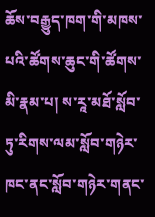ཆོས་བརྒྱུད་ཁག་གི་མཁས་པའི་ཚོགས་ཆུང་གི་ཚོགས་མི་རྣམ་པ། ས་རཱ་མཐོ་སློབ་ཏུ་རིགས་ལམ་སློབ་གཉེར་ཁང་ནང་སློབ་གཉེར་གནང་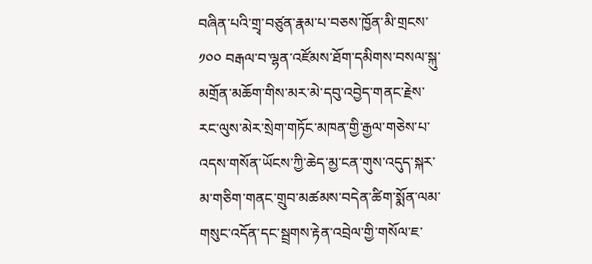བཞིན་པའི་གྲྭ་བཙུན་རྣམ་པ་བཅས་ཁྱོན་མི་གྲངས་ ༡༠༠ བརྒལ་བ་ལྷན་འཛོམས་ཐོག་དམིགས་བསལ་སྐུ་མགྲོན་མཆོག་གིས་མར་མེ་དབུ་འབྱེད་གནང་རྗེས་རང་ལུས་མེར་སྲེག་གཏོང་མཁན་གྱི་རྒྱལ་གཅེས་པ་འདས་གསོན་ཡོངས་ཀྱི་ཆེད་མྱ་ངན་གུས་འདུད་སྐར་མ་གཅིག་གནང་གྲུབ་མཚམས་བདེན་ཚིག་སྨོན་ལམ་གསུང་འདོན་དང་སྦྲགས་རྟེན་འབྲེལ་གྱི་གསོལ་ཇ་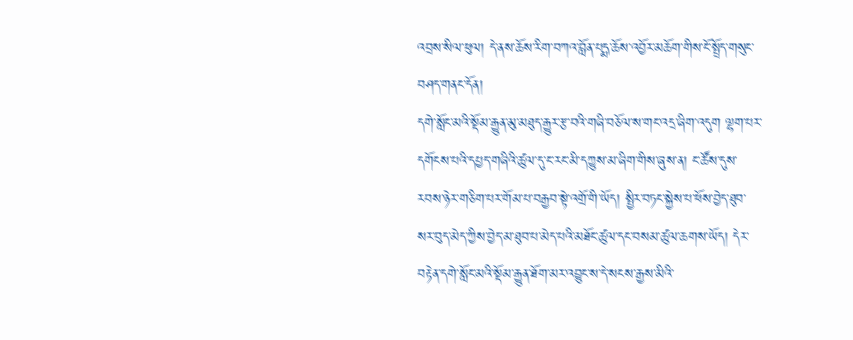འབྲས་སིལ་ཕུལ། དེ་ནས་ཆོས་རིག་བཀའ་བློན་པདྨ་ཆོས་འབྱོར་མཆོག་གིས་ངོ་སྤྲོད་གསུང་བཤད་གནང་དོན།
དགེ་སློང་མའི་སྡོམ་རྒྱུན་མུ་མཐུད་རྒྱུར་རྩ་བའི་གཞི་བཅོལ་ས་གང་འདྲ་ཞིག་འདུག ལྷག་པར་དགོངས་པའི་དཔྱད་གཞིའི་ཚུལ་དུ་ང་རང་མི་དཀྱུས་མ་ཞིག་གིས་ཞུས་ན། ང་ཚོས་དུས་རབས་ཉེར་གཅིག་པར་གོམ་པ་བརྒྱབ་སྟེ་འགྲོ་གི་ཡོད། སྤྱིར་བཏང་སྐྱེས་པ་ཕོས་བྱེད་ཐུབ་སར་བུད་མེད་ཀྱིས་བྱེད་མ་ཐུབ་པ་མེད་པའི་མཐོང་ཚུལ་དང་བསམ་ཚུལ་ཆགས་ཡོད། དེར་བརྟེན་དགེ་སློང་མའི་སྡོམ་རྒྱུན་ཐོག་མར་འབྱུང་ས་དེ་སངས་རྒྱས་མིའི་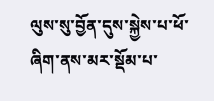ལུས་སུ་བྱོན་དུས་སྐྱེས་པ་ཕོ་ཞིག་ནས་མར་སྡོམ་པ་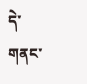དེ་གནང་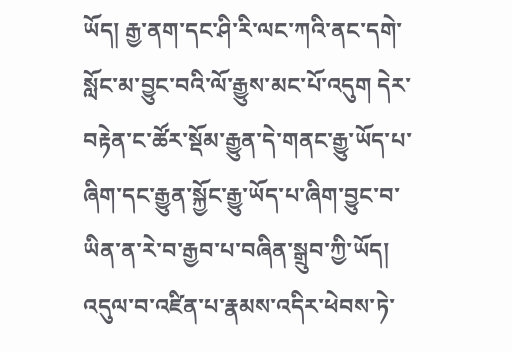ཡོད། རྒྱ་ནག་དང་ཤི་རི་ལང་ཀའི་ནང་དགེ་སློང་མ་བྱུང་བའི་ལོ་རྒྱུས་མང་པོ་འདུག དེར་བརྟེན་ང་ཚོར་སྡོམ་རྒྱུན་དེ་གནང་རྒྱུ་ཡོད་པ་ཞིག་དང་རྒྱུན་སྐྱོང་རྒྱུ་ཡོད་པ་ཞིག་བྱུང་བ་ཡིན་ན་རེ་བ་རྒྱབ་པ་བཞིན་སྒྲུབ་ཀྱི་ཡོད། འདུལ་བ་འཛིན་པ་རྣམས་འདིར་ཕེབས་ཏེ་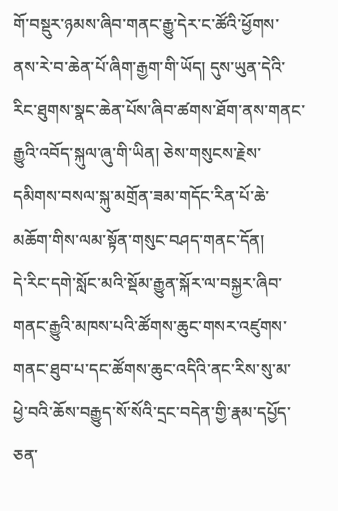གོ་བསྡུར་ཉམས་ཞིབ་གནང་རྒྱུ་དེར་ང་ཚོའི་ཕྱོགས་ནས་རེ་བ་ཆེན་པོ་ཞིག་རྒྱག་གི་ཡོད། དུས་ཡུན་དེའི་རིང་ཐུགས་སྣང་ཆེན་པོས་ཞིབ་ཚགས་ཐོག་ནས་གནང་རྒྱུའི་འབོད་སྐུལ་ཞུ་གི་ཡིན། ཅེས་གསུངས་རྗེས་དམིགས་བསལ་སྐུ་མགྲོན་ཟམ་གདོང་རིན་པོ་ཆེ་མཆོག་གིས་ལམ་སྟོན་གསུང་བཤད་གནང་དོན།
དེ་རིང་དགེ་སློང་མའི་སྡོམ་རྒྱུན་སྐོར་ལ་བསྐྱར་ཞིབ་གནང་རྒྱུའི་མཁས་པའི་ཚོགས་ཆུང་གསར་འཛུགས་གནང་ཐུབ་པ་དང་ཚོགས་ཆུང་འདིའི་ནང་རིས་སུ་མ་ཕྱེ་བའི་ཆོས་བརྒྱུད་སོ་སོའི་དྲང་བདེན་གྱི་རྣམ་དཔྱོད་ཅན་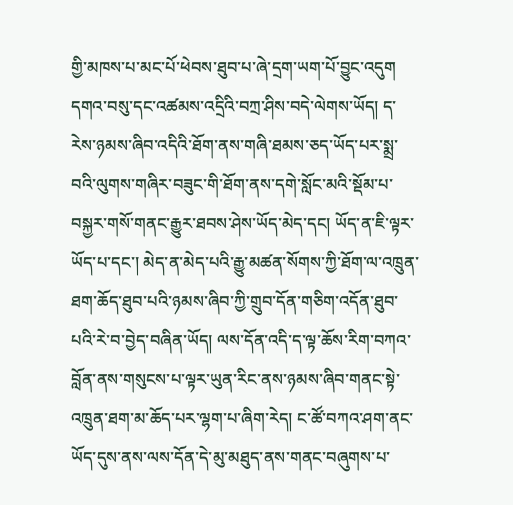གྱི་མཁས་པ་མང་པོ་ཕེབས་ཐུབ་པ་ཞེ་དྲག་ཡག་པོ་བྱུང་འདུག དགའ་བསུ་དང་འཚམས་འདྲིའི་བཀྲ་ཤིས་བདེ་ལེགས་ཡོད། ད་རེས་ཉམས་ཞིབ་འདིའི་ཐོག་ནས་གཞི་ཐམས་ཅད་ཡོད་པར་སྨྲ་བའི་ལུགས་གཞིར་བཟུང་གི་ཐོག་ནས་དགེ་སློང་མའི་སྡོམ་པ་བསྐྱར་གསོ་གནང་རྒྱུར་ཐབས་ཤེས་ཡོད་མེད་དང། ཡོད་ན་ཇི་ལྟར་ཡོད་པ་དང་། མེད་ན་མེད་པའི་རྒྱུ་མཚན་སོགས་ཀྱི་ཐོག་ལ་འཁྲུན་ཐག་ཆོད་ཐུབ་པའི་ཉམས་ཞིབ་ཀྱི་གྲུབ་དོན་གཅིག་འདོན་ཐུབ་པའི་རེ་བ་བྱེད་བཞིན་ཡོད། ལས་དོན་འདི་ད་ལྟ་ཆོས་རིག་བཀའ་བློན་ནས་གསུངས་པ་ལྟར་ཡུན་རིང་ནས་ཉམས་ཞིབ་གནང་སྟེ་འཁྲུན་ཐག་མ་ཆོད་པར་ལྷག་པ་ཞིག་རེད། ང་ཚོ་བཀའ་ཤག་ནང་ཡོད་དུས་ནས་ལས་དོན་དེ་མུ་མཐུད་ནས་གནང་བཞུགས་པ་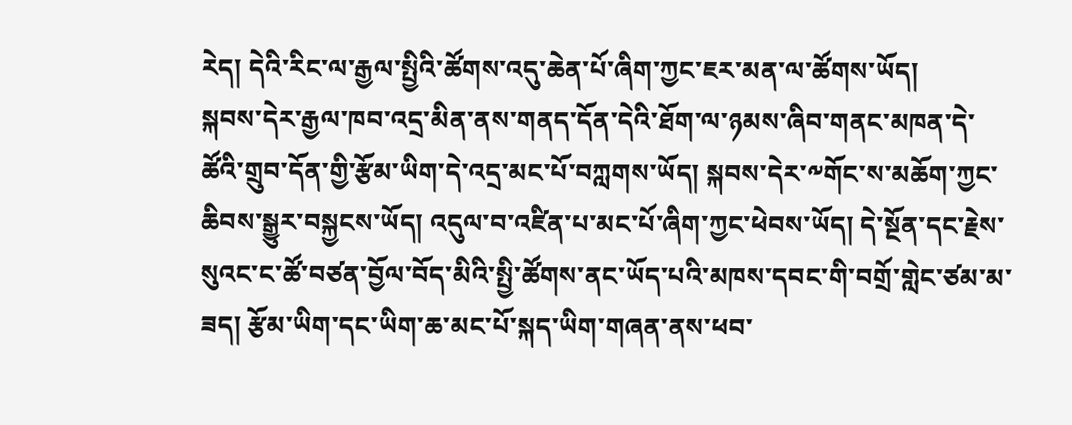རེད། དེའི་རིང་ལ་རྒྱལ་སྤྱིའི་ཚོགས་འདུ་ཆེན་པོ་ཞིག་ཀྱང་ཇར་མན་ལ་ཚོགས་ཡོད།
སྐབས་དེར་རྒྱལ་ཁབ་འདྲ་མིན་ནས་གནད་དོན་དེའི་ཐོག་ལ་ཉམས་ཞིབ་གནང་མཁན་དེ་ཚོའི་གྲུབ་དོན་གྱི་རྩོམ་ཡིག་དེ་འདྲ་མང་པོ་བཀླགས་ཡོད། སྐབས་དེར་༸གོང་ས་མཆོག་ཀྱང་ཆིབས་སྒྱུར་བསྐྱངས་ཡོད། འདུལ་བ་འཛིན་པ་མང་པོ་ཞིག་ཀྱང་ཕེབས་ཡོད། དེ་སྔོན་དང་རྗེས་སུའང་ང་ཚོ་བཙན་བྱོལ་བོད་མིའི་སྤྱི་ཚོགས་ནང་ཡོད་པའི་མཁས་དབང་གི་བགྲོ་གླེང་ཙམ་མ་ཟད། རྩོམ་ཡིག་དང་ཡིག་ཆ་མང་པོ་སྐད་ཡིག་གཞན་ནས་ཕབ་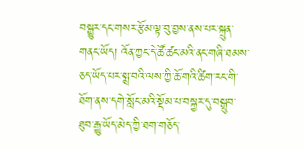བསྒྱུར་དང་གསར་རྩོམ་ལྟ་བུ་བྱས་ནས་པར་སྐྲུན་གནང་ཡོད། འོན་ཀྱང་དེ་ཚོ་ཚང་མའི་ནང་གཞི་ཐམས་ཅད་ཡོད་པར་སྨྲ་བའི་ལས་ཀྱི་ཆོ་གའི་ཚིག་རང་གི་ཐོག་ནས་དགེ་སློང་མའི་སྡོམ་པ་བསྐྱར་དུ་བསྒྲུབ་ཐུབ་རྒྱུ་ཡོད་མེད་ཀྱི་ཐག་གཅོད་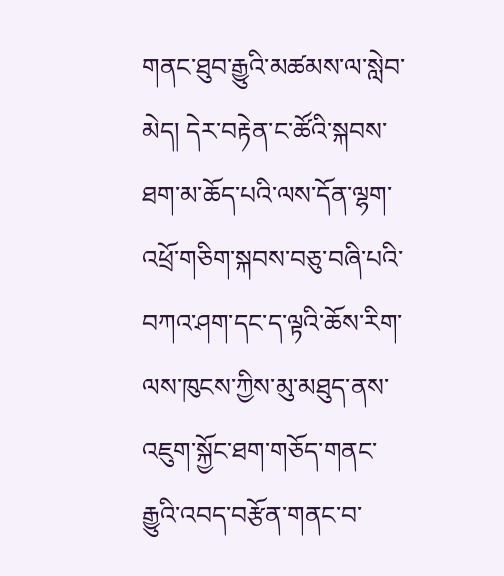གནང་ཐུབ་རྒྱུའི་མཚམས་ལ་སླེབ་མེད། དེར་བརྟེན་ང་ཚོའི་སྐབས་ཐག་མ་ཆོད་པའི་ལས་དོན་ལྷག་འཕྲོ་གཅིག་སྐབས་བཅུ་བཞི་པའི་བཀའ་ཤག་དང་ད་ལྟའི་ཆོས་རིག་ལས་ཁུངས་ཀྱིས་མུ་མཐུད་ནས་འཇུག་སྐྱོང་ཐག་གཅོད་གནང་རྒྱུའི་འབད་བརྩོན་གནང་བ་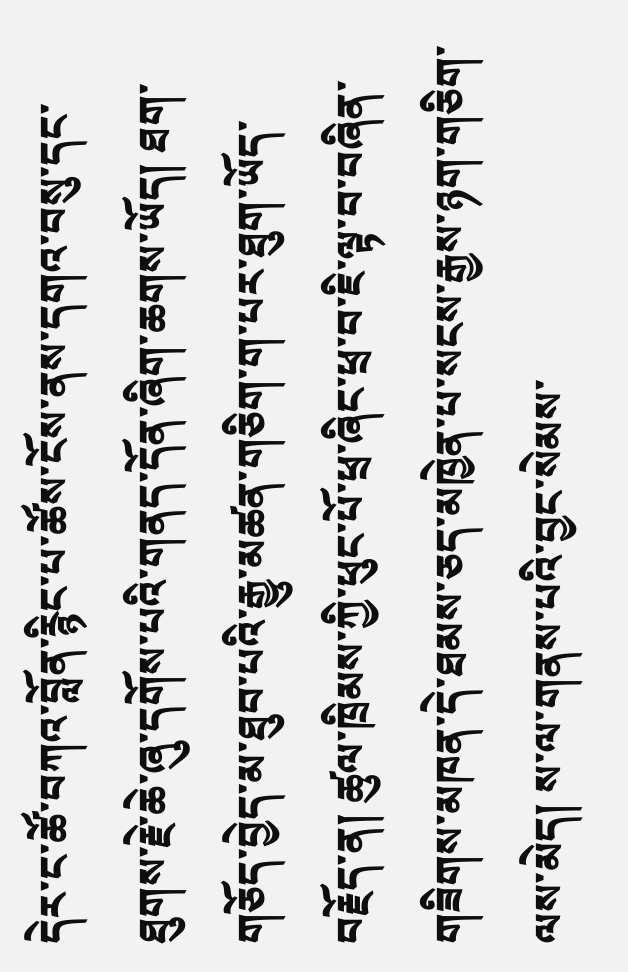དེར་ང་ཚོ་བཀའ་བློན་རྙིང་པ་ཚོས་ངོས་ནས་དགའ་བསུ་དང་ཐུགས་རྗེ་ཆེ་ཞུ་དགོས་པའི་གནད་དོན་ཞིག་ཆགས་ཡོད། ཐག་གཅོད་བྱེད་མ་ཐུབ་པའི་རྒྱུ་མཚན་གཅིག་ག་པར་ཐུག་ཡོད་བརྗོད་ན། ཚུལ་ཁྲིམས་ཀྱི་ཕུང་པོ་ཕྲ་ཞིང་ཕྲ་བ་ཇི་ལྟ་བ་བཞིན་གཟིགས་མཁན་དེ་ཐམས་ཅད་མཁྱེན་པ་སངས་རྒྱས་ཉག་གཅིག་ལས་མེད། ས་ལ་གནས་པའི་བྱང་སེམས་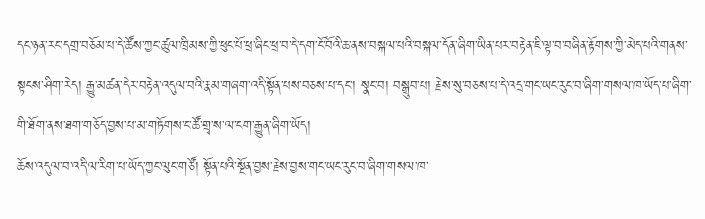དང་ཉན་རང་དགྲ་བཅོམ་པ་དེ་ཚོས་ཀྱང་ཚུལ་ཁྲིམས་ཀྱི་ཕུང་པོ་ཕྲ་ཞིང་ཕྲ་བ་དེ་དག་ངོ་བོའི་ཆ་ནས་བསྐལ་པའི་བསྐལ་དོན་ཞིག་ཡིན་པར་བརྟེན་ཇི་ལྟ་བ་བཞིན་རྟོགས་ཀྱི་མེད་པའི་གནས་སྟངས་ཤིག་རེད། རྒྱུ་མཚན་དེར་བརྟེན་འདུལ་བའི་རྣམ་གཞག་འདི་སྟོན་པས་བཅས་པ་དང་། སྣང་བ། བསྒྲུབ་པ། རྗེས་སུ་བཅས་པ་དེ་འདྲ་གང་ཡང་རུང་བ་ཞིག་གསལ་ཁ་ཡོད་པ་ཞིག་གི་ཐོག་ནས་ཐག་གཅོད་བྱས་པ་མ་གཏོགས་ང་ཚོ་གྲྭ་ས་ལ་ངག་རྒྱུན་ཞིག་ཡོད།
ཆོས་འདུལ་བ་འདི་ལ་རིག་པ་ཡོད་ཀྱང་ལུང་གཙོ། སྟོན་པའི་སྔོན་བྱས་རྗེས་བྱས་གང་ཡང་རུང་བ་ཞིག་གསལ་ཁ་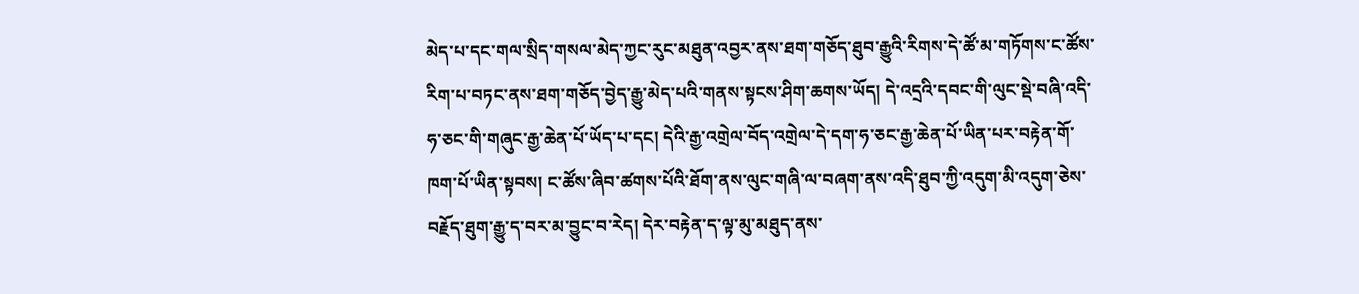མེད་པ་དང་གལ་སྲིད་གསལ་མེད་ཀྱང་རུང་མཐུན་འབྱར་ནས་ཐག་གཅོད་ཐུབ་རྒྱུའི་རིགས་དེ་ཚོ་མ་གཏོགས་ང་ཚོས་རིག་པ་བཏང་ནས་ཐག་གཅོད་བྱེད་རྒྱུ་མེད་པའི་གནས་སྟངས་ཤིག་ཆགས་ཡོད། དེ་འདྲའི་དབང་གི་ལུང་སྡེ་བཞི་འདི་ཧ་ཅང་གི་གཞུང་རྒྱ་ཆེན་པོ་ཡོད་པ་དང། དེའི་རྒྱ་འགྲེལ་བོད་འགྲེལ་དེ་དག་ཧ་ཅང་རྒྱ་ཆེན་པོ་ཡིན་པར་བརྟེན་གོ་ཁག་པོ་ཡིན་སྟབས། ང་ཚོས་ཞིབ་ཚགས་པོའི་ཐོག་ནས་ལུང་གཞི་ལ་བཞག་ནས་འདི་ཐུབ་ཀྱི་འདུག་མི་འདུག་ཅེས་བརྗོད་ཐུག་རྒྱུ་ད་བར་མ་བྱུང་བ་རེད། དེར་བརྟེན་ད་ལྟ་མུ་མཐུད་ནས་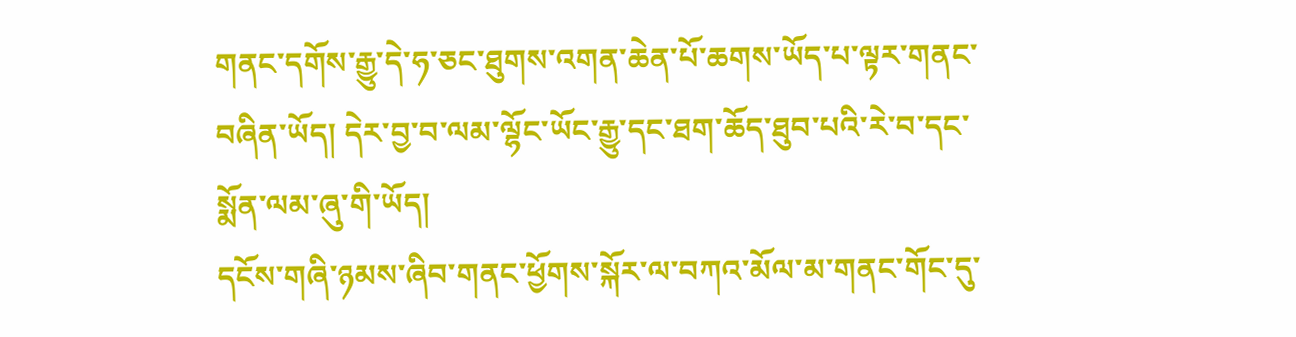གནང་དགོས་རྒྱུ་དེ་ཧ་ཅང་ཐུགས་འགན་ཆེན་པོ་ཆགས་ཡོད་པ་ལྟར་གནང་བཞིན་ཡོད། དེར་བྱ་བ་ལམ་ལྷོང་ཡོང་རྒྱུ་དང་ཐག་ཆོད་ཐུབ་པའི་རེ་བ་དང་སྨོན་ལམ་ཞུ་གི་ཡོད།
དངོས་གཞི་ཉམས་ཞིབ་གནང་ཕྱོགས་སྐོར་ལ་བཀའ་མོལ་མ་གནང་གོང་དུ་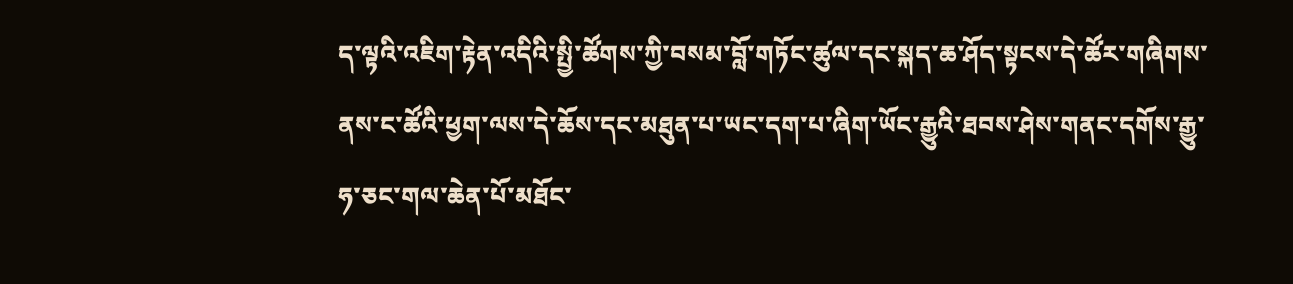ད་ལྟའི་འཇིག་རྟེན་འདིའི་སྤྱི་ཚོགས་ཀྱི་བསམ་བློ་གཏོང་ཚུལ་དང་སྐད་ཆ་ཤོད་སྟངས་དེ་ཚོར་གཞིགས་ནས་ང་ཚོའི་ཕྱག་ལས་དེ་ཆོས་དང་མཐུན་པ་ཡང་དག་པ་ཞིག་ཡོང་རྒྱུའི་ཐབས་ཤེས་གནང་དགོས་རྒྱུ་ཧ་ཅང་གལ་ཆེན་པོ་མཐོང་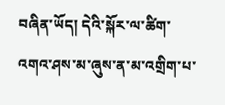བཞིན་ཡོད། དེའི་སྐོར་ལ་ཚིག་འགའ་ཤས་མ་ཞུས་ན་མ་འགྲིག་པ་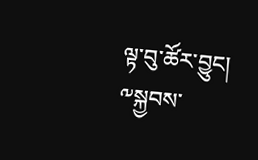ལྟ་བུ་ཚོར་བྱུང། ༸སྐྱབས་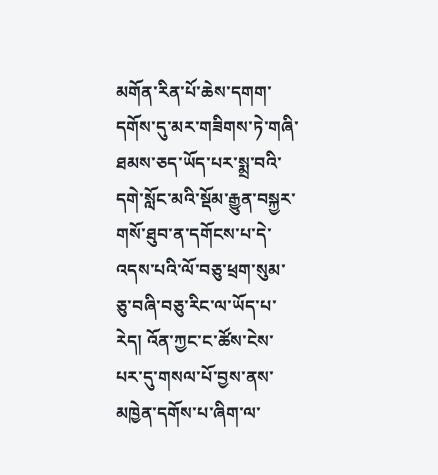མགོན་རིན་པོ་ཆེས་དགག་དགོས་དུ་མར་གཟིགས་ཏེ་གཞི་ཐམས་ཅད་ཡོད་པར་སྨྲ་བའི་དགེ་སློང་མའི་སྡོམ་རྒྱུན་བསྐྱར་གསོ་ཐུབ་ན་དགོངས་པ་དེ་འདས་པའི་ལོ་བཅུ་ཕྲག་སུམ་ཅུ་བཞི་བཅུ་རིང་ལ་ཡོད་པ་རེད། འོན་ཀྱང་ང་ཚོས་ངེས་པར་དུ་གསལ་པོ་བྱས་ནས་མཁྱེན་དགོས་པ་ཞིག་ལ་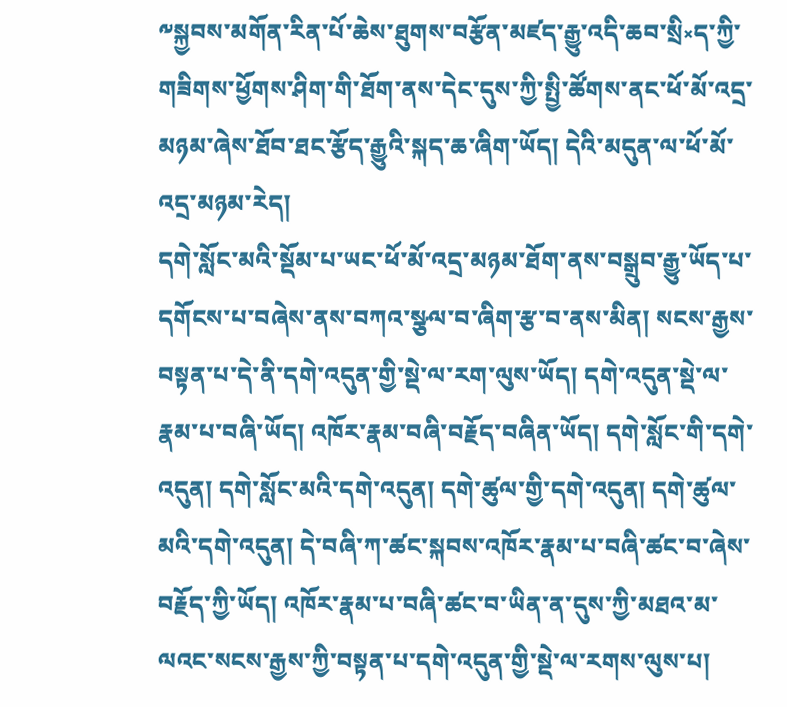༸སྐྱབས་མགོན་རིན་པོ་ཆེས་ཐུགས་བརྩོན་མཛད་རྒྱུ་འདི་ཆབ་སྲི༝ད་ཀྱི་གཟིགས་ཕྱོགས་ཤིག་གི་ཐོག་ནས་དེང་དུས་ཀྱི་སྤྱི་ཚོགས་ནང་ཕོ་མོ་འདྲ་མཉམ་ཞེས་ཐོབ་ཐང་རྩོད་རྒྱུའི་སྐད་ཆ་ཞིག་ཡོད། དེའི་མདུན་ལ་ཕོ་མོ་འདྲ་མཉམ་རེད།
དགེ་སློང་མའི་སྡོམ་པ་ཡང་ཕོ་མོ་འདྲ་མཉམ་ཐོག་ནས་བསྒྲུབ་རྒྱུ་ཡོད་པ་དགོངས་པ་བཞེས་ནས་བཀའ་སྩལ་བ་ཞིག་རྩ་བ་ནས་མིན། སངས་རྒྱས་བསྟན་པ་དེ་ནི་དགེ་འདུན་གྱི་སྡེ་ལ་རག་ལུས་ཡོད། དགེ་འདུན་སྡེ་ལ་རྣམ་པ་བཞི་ཡོད། འཁོར་རྣམ་བཞི་བརྗོད་བཞིན་ཡོད། དགེ་སློང་གི་དགེ་འདུན། དགེ་སློང་མའི་དགེ་འདུན། དགེ་ཚུལ་གྱི་དགེ་འདུན། དགེ་ཚུལ་མའི་དགེ་འདུན། དེ་བཞི་ཀ་ཚང་སྐབས་འཁོར་རྣམ་པ་བཞི་ཚང་བ་ཞེས་བརྗོད་ཀྱི་ཡོད། འཁོར་རྣམ་པ་བཞི་ཚང་བ་ཡིན་ན་དུས་ཀྱི་མཐའ་མ་ལའང་སངས་རྒྱས་ཀྱི་བསྟན་པ་དགེ་འདུན་གྱི་སྡེ་ལ་རགས་ལུས་པ།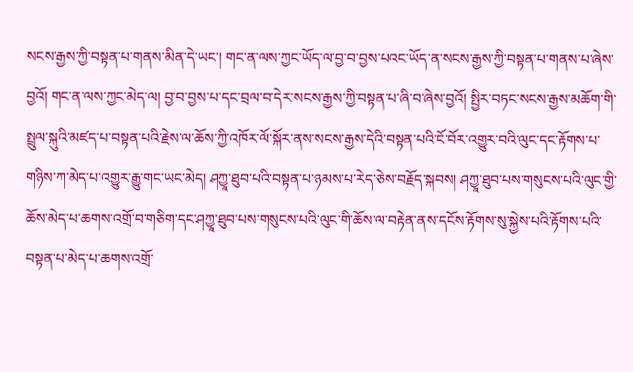སངས་རྒྱས་ཀྱི་བསྟན་པ་གནས་མིན་དེ་ཡང་། གང་ན་ལས་ཀྱང་ཡོད་ལ་བྱ་བ་བྱས་པའང་ཡོད་ན་སངས་རྒྱས་ཀྱི་བསྟན་པ་གནས་པ་ཞེས་བྱའོ། གང་ན་ལས་ཀྱང་མེད་ལ། བྱ་བ་བྱས་པ་དང་བྲལ་བ་དེར་སངས་རྒྱས་ཀྱི་བསྟན་པ་ཞི་བ་ཞེས་བྱའོ། སྤྱིར་བཏང་སངས་རྒྱས་མཆོག་གི་སྤྲུལ་སྐུའི་མཛད་པ་བསྟན་པའི་རྗེས་ལ་ཆོས་ཀྱི་འཁོར་ལོ་སྐོར་ནས་སངས་རྒྱས་དེའི་བསྟན་པའི་ངོ་བོར་འགྱུར་བའི་ལུང་དང་རྟོགས་པ་གཉིས་ཀ་མེད་པ་འགྱུར་རྒྱུ་གང་ཡང་མེད། ཤཀྱཱ་ཐུབ་པའི་བསྟན་པ་ཉམས་པ་རེད་ཅེས་བརྗོད་སྐབས། ཤཀྱཱ་ཐུབ་པས་གསུངས་པའི་ལུང་གྱི་ཆོས་མེད་པ་ཆགས་འགྲོ་བ་གཅིག་དང་ཤཀྱཱ་ཐུབ་པས་གསུངས་པའི་ལུང་གི་ཆོས་ལ་བརྟེན་ནས་དངོས་རྟོགས་སུ་སྐྱེས་པའི་རྟོགས་པའི་བསྟན་པ་མེད་པ་ཆགས་འགྲོ་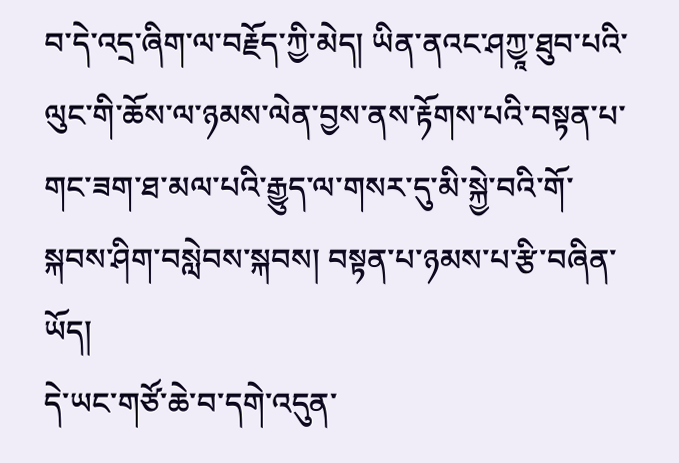བ་དེ་འདྲ་ཞིག་ལ་བརྗོད་ཀྱི་མེད། ཡིན་ནའང་ཤཀྱཱ་ཐུབ་པའི་ལུང་གི་ཆོས་ལ་ཉམས་ལེན་བྱས་ནས་རྟོགས་པའི་བསྟན་པ་གང་ཟག་ཐ་མལ་པའི་རྒྱུད་ལ་གསར་དུ་མི་སྐྱེ་བའི་གོ་སྐབས་ཤིག་བསླེབས་སྐབས། བསྟན་པ་ཉམས་པ་རྩི་བཞིན་ཡོད།
དེ་ཡང་གཙོ་ཆེ་བ་དགེ་འདུན་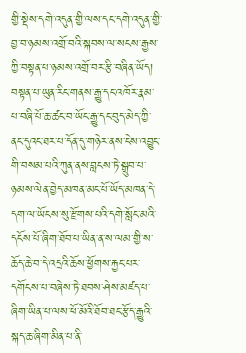གྱི་སྡེས་དགེ་འདུན་གྱི་ལས་དང་དགེ་འདུན་གྱི་བྱ་བ་ཉམས་འགྲོ་བའི་སྐབས་ལ་སངས་རྒྱས་ཀྱི་བསྟན་པ་ཉམས་འགྲོ་བར་རྩི་བཞིན་ཡོད། བསྟན་པ་ཡུན་རིང་གནས་རྒྱུ་དང་འཁོར་རྣམ་པ་བཞི་པོ་ཆ་ཚང་བ་ཡོང་རྒྱུ་དང་བུད་མེད་ཀྱི་ནང་དུའང་ཐར་པ་དོན་དུ་གཉེར་ནས་ངེས་འབྱུང་གི་བསམ་པའི་ཀུན་ནས་བླངས་ཏེ་སྒྲུབ་པ་ཉམས་ལེན་བྱེད་མཁན་མང་པོ་ཡོད་མཁན་དེ་དག་ལ་ཡོངས་སུ་རྫོགས་པའི་དགེ་སློང་མའི་དངོས་པོ་ཞིག་ཐོབ་པ་ཡིན་ན་ས་ལམ་གྱི་ས་ཆོད་ཆེ་བ་དེ་འདྲའི་ཆོས་ཕྱོགས་རྐྱང་པར་དགོངས་པ་བཞེས་ཏེ་ཐབས་ཤེས་མཛད་པ་ཞིག་ཡིན་པ་ལས་ཕོ་མོའི་ཐོབ་ཐང་རྩོད་རྒྱུའི་སྐད་ཆ་ཞིག་མིན་པ་ནི་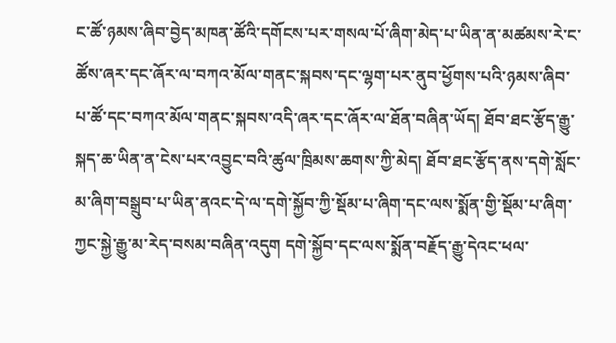ང་ཚོ་ཉམས་ཞིབ་བྱེད་མཁན་ཚོའི་དགོངས་པར་གསལ་པོ་ཞིག་མེད་པ་ཡིན་ན་མཚམས་རེ་ང་ཚོས་ཞར་དང་ཞོར་ལ་བཀའ་མོལ་གནང་སྐབས་དང་ལྷག་པར་ནུབ་ཕྱོགས་པའི་ཉམས་ཞིབ་པ་ཚོ་དང་བཀའ་མོལ་གནང་སྐབས་འདི་ཞར་དང་ཞོར་ལ་ཐོན་བཞིན་ཡོད། ཐོབ་ཐང་རྩོད་རྒྱུ་སྐད་ཆ་ཡིན་ན་ངེས་པར་འབྱུང་བའི་ཚུལ་ཁྲིམས་ཆགས་ཀྱི་མེད། ཐོབ་ཐང་རྩོད་ནས་དགེ་སློང་མ་ཞིག་བསྒྲུབ་པ་ཡིན་ནའང་དེ་ལ་དགེ་སྐྱོབ་ཀྱི་སྡོམ་པ་ཞིག་དང་ལས་སྨོན་གྱི་སྡོམ་པ་ཞིག་ཀྱང་སྐྱེ་རྒྱུ་མ་རེད་བསམ་བཞིན་འདུག དགེ་སྐྱོབ་དང་ལས་སྨོན་བརྗོད་རྒྱུ་དེའང་ཕལ་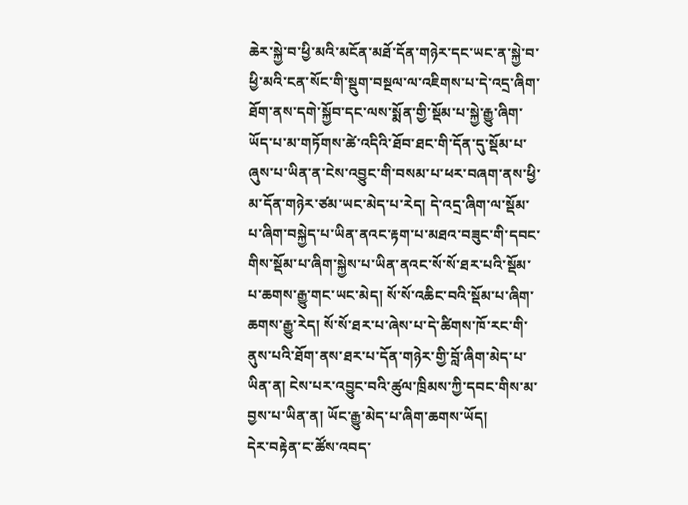ཆེར་སྐྱེ་བ་ཕྱི་མའི་མངོན་མཐོ་དོན་གཉེར་དང་ཡང་ན་སྐྱེ་བ་ཕྱི་མའི་ངན་སོང་གི་སྡུག་བསྔལ་ལ་འཇིགས་པ་དེ་འདྲ་ཞིག་ཐོག་ནས་དགེ་སྐྱོབ་དང་ལས་སྨོན་གྱི་སྡོམ་པ་སྐྱེ་རྒྱུ་ཞིག་ཡོད་པ་མ་གཏོགས་ཚེ་འདིའི་ཐོབ་ཐང་གི་དོན་དུ་སྡོམ་པ་ཞུས་པ་ཡིན་ན་ངེས་འབྱུང་གི་བསམ་པ་ཕར་བཞག་ནས་ཕྱི་མ་དོན་གཉེར་ཙམ་ཡང་མེད་པ་རེད། དེ་འདྲ་ཞིག་ལ་སྡོམ་པ་ཞིག་བསྐྱེད་པ་ཡིན་ནའང་རྟག་པ་མཐའ་བཟུང་གི་དབང་གིས་སྡོམ་པ་ཞིག་སྐྱེས་པ་ཡིན་ནའང་སོ་སོ་ཐར་པའི་སྡོམ་པ་ཆགས་རྒྱུ་གང་ཡང་མེད། སོ་སོ་འཆིང་བའི་སྡོམ་པ་ཞིག་ཆགས་རྒྱུ་རེད། སོ་སོ་ཐར་པ་ཞེས་པ་དེ་ཚིགས་ཁོ་རང་གི་ནུས་པའི་ཐོག་ནས་ཐར་པ་དོན་གཉེར་གྱི་བློ་ཞིག་མེད་པ་ཡིན་ན། ངེས་པར་འབྱུང་བའི་ཚུལ་ཁྲིམས་ཀྱི་དབང་གིས་མ་བྱས་པ་ཡིན་ན། ཡོང་རྒྱུ་མེད་པ་ཞིག་ཆགས་ཡོད།
དེར་བརྟེན་ང་ཚོས་འབད་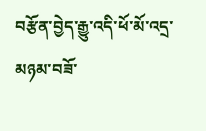བརྩོན་བྱེད་རྒྱུ་འདི་ཕོ་མོ་འདྲ་མཉམ་བཟོ་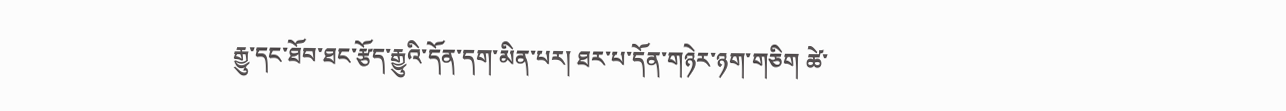རྒྱུ་དང་ཐོབ་ཐང་རྩོད་རྒྱུའི་དོན་དག་མིན་པར། ཐར་པ་དོན་གཉེར་ཉག་གཅིག ཚེ་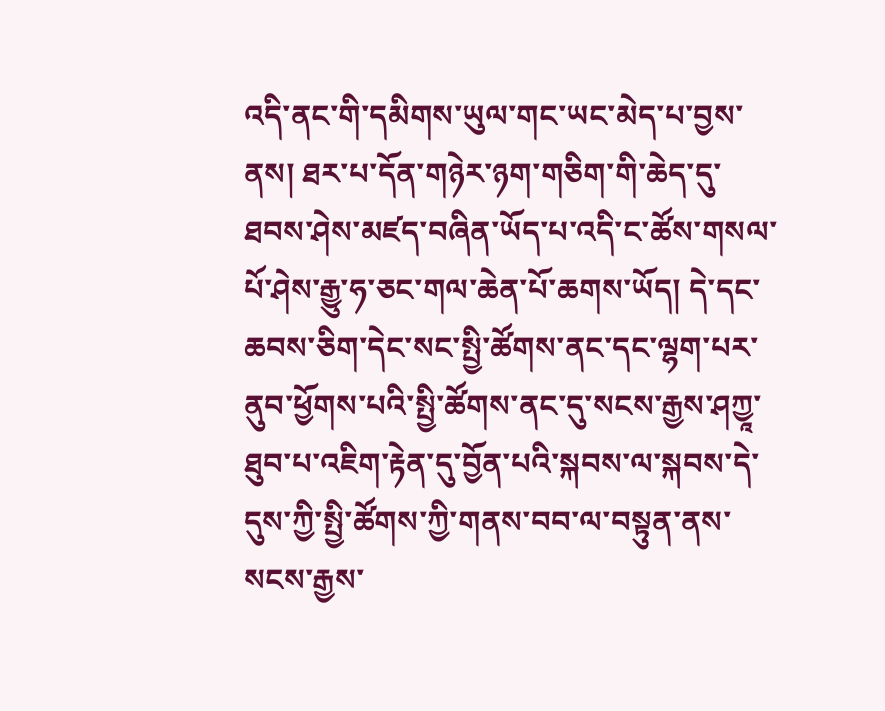འདི་ནང་གི་དམིགས་ཡུལ་གང་ཡང་མེད་པ་བྱས་ནས། ཐར་པ་དོན་གཉེར་ཉག་གཅིག་གི་ཆེད་དུ་ཐབས་ཤེས་མཛད་བཞིན་ཡོད་པ་འདི་ང་ཚོས་གསལ་པོ་ཤེས་རྒྱུ་ཧ་ཅང་གལ་ཆེན་པོ་ཆགས་ཡོད། དེ་དང་ཆབས་ཅིག་དེང་སང་སྤྱི་ཚོགས་ནང་དང་ལྷག་པར་ནུབ་ཕྱོགས་པའི་སྤྱི་ཚོགས་ནང་དུ་སངས་རྒྱས་ཤཀྱཱ་ཐུབ་པ་འཇིག་རྟེན་དུ་བྱོན་པའི་སྐབས་ལ་སྐབས་དེ་དུས་ཀྱི་སྤྱི་ཚོགས་ཀྱི་གནས་བབ་ལ་བསྟུན་ནས་སངས་རྒྱས་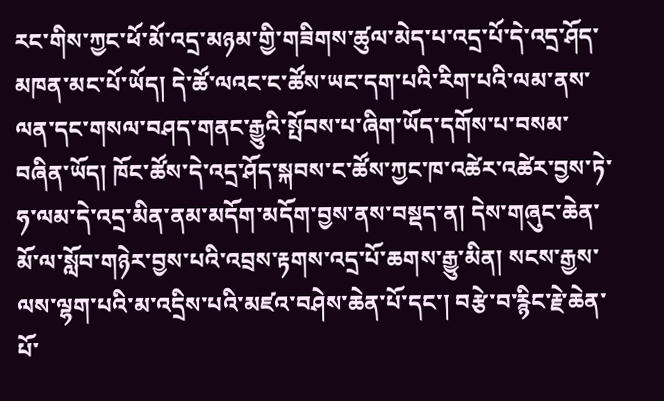རང་གིས་ཀྱང་ཕོ་མོ་འདྲ་མཉམ་གྱི་གཟིགས་ཚུལ་མེད་པ་འདྲ་པོ་དེ་འདྲ་ཤོད་མཁན་མང་པོ་ཡོད། དེ་ཚོ་ལའང་ང་ཚོས་ཡང་དག་པའི་རིག་པའི་ལམ་ནས་ལན་དང་གསལ་བཤད་གནང་རྒྱུའི་སྤོབས་པ་ཞིག་ཡོད་དགོས་པ་བསམ་བཞིན་ཡོད། ཁོང་ཚོས་དེ་འདྲ་ཤོད་སྐབས་ང་ཚོས་ཀྱང་ཁ་འཚེར་འཚེར་བྱས་ཏེ་ཧ་ལམ་དེ་འདྲ་མིན་ནམ་མདོག་མདོག་བྱས་ནས་བསྡད་ན། དེས་གཞུང་ཆེན་མོ་ལ་སློབ་གཉེར་བྱས་པའི་འབྲས་རྟགས་འདྲ་པོ་ཆགས་རྒྱུ་མིན། སངས་རྒྱས་ལས་ལྷག་པའི་མ་འདྲིས་པའི་མཛའ་བཤེས་ཆེན་པོ་དང་། བརྩེ་བ་རྙིང་རྗེ་ཆེན་པོ་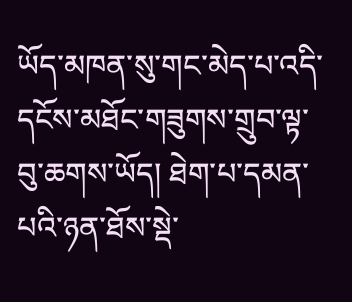ཡོད་མཁན་སུ་གང་མེད་པ་འདི་དངོས་མཐོང་གཟུགས་གྲུབ་ལྟ་བུ་ཆགས་ཡོད། ཐེག་པ་དམན་པའི་ཉན་ཐོས་སྡེ་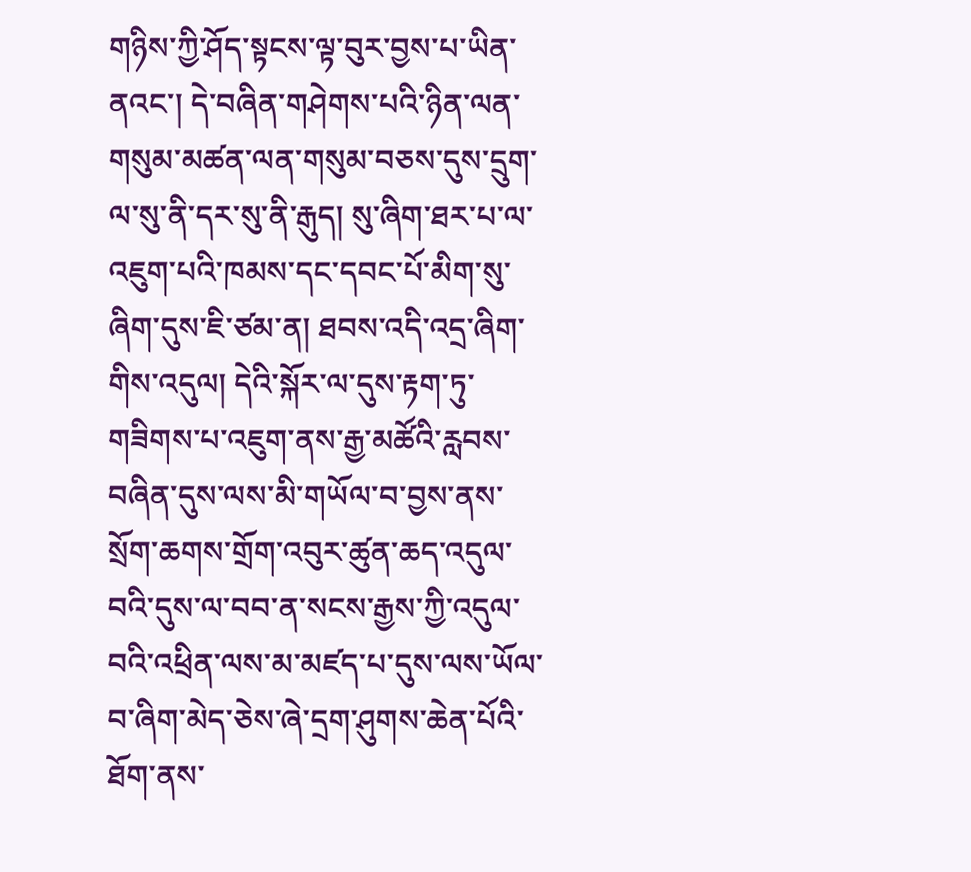གཉིས་ཀྱི་ཤོད་སྟངས་ལྟ་བུར་བྱས་པ་ཡིན་ནའང་། དེ་བཞིན་གཤེགས་པའི་ཉིན་ལན་གསུམ་མཚན་ལན་གསུམ་བཅས་དུས་དྲུག་ལ་སུ་ནི་དར་སུ་ནི་རྒུད། སུ་ཞིག་ཐར་པ་ལ་འཇུག་པའི་ཁམས་དང་དབང་པོ་མིག་སུ་ཞིག་དུས་ཇི་ཙམ་ན། ཐབས་འདི་འདྲ་ཞིག་གིས་འདུལ། དེའི་སྐོར་ལ་དུས་རྟག་ཏུ་གཟིགས་པ་འཇུག་ནས་རྒྱ་མཚོའི་རླབས་བཞིན་དུས་ལས་མི་གཡོལ་བ་བྱས་ནས་སྲོག་ཆགས་གྲོག་འབུར་ཚུན་ཆད་འདུལ་བའི་དུས་ལ་བབ་ན་སངས་རྒྱས་ཀྱི་འདུལ་བའི་འཕྲིན་ལས་མ་མཛད་པ་དུས་ལས་ཡོལ་བ་ཞིག་མེད་ཅེས་ཞེ་དྲག་ཤུགས་ཆེན་པོའི་ཐོག་ནས་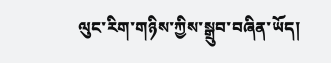ལུང་རིག་གཉིས་ཀྱིས་སྒྲུབ་བཞིན་ཡོད།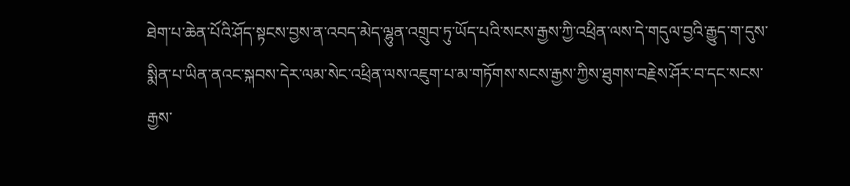ཐེག་པ་ཆེན་པོའི་ཤོད་སྟངས་བྱས་ན་འབད་མེད་ལྷུན་འགྲུབ་ཏུ་ཡོད་པའི་སངས་རྒྱས་ཀྱི་འཕྲིན་ལས་དེ་གདུལ་བྱའི་རྒྱུད་ག་དུས་སྨིན་པ་ཡིན་ནའང་སྐབས་དེར་ལམ་སེང་འཕྲིན་ལས་འཇུག་པ་མ་གཏོགས་སངས་རྒྱས་ཀྱིས་ཐུགས་བརྗེས་ཤོར་བ་དང་སངས་རྒྱས་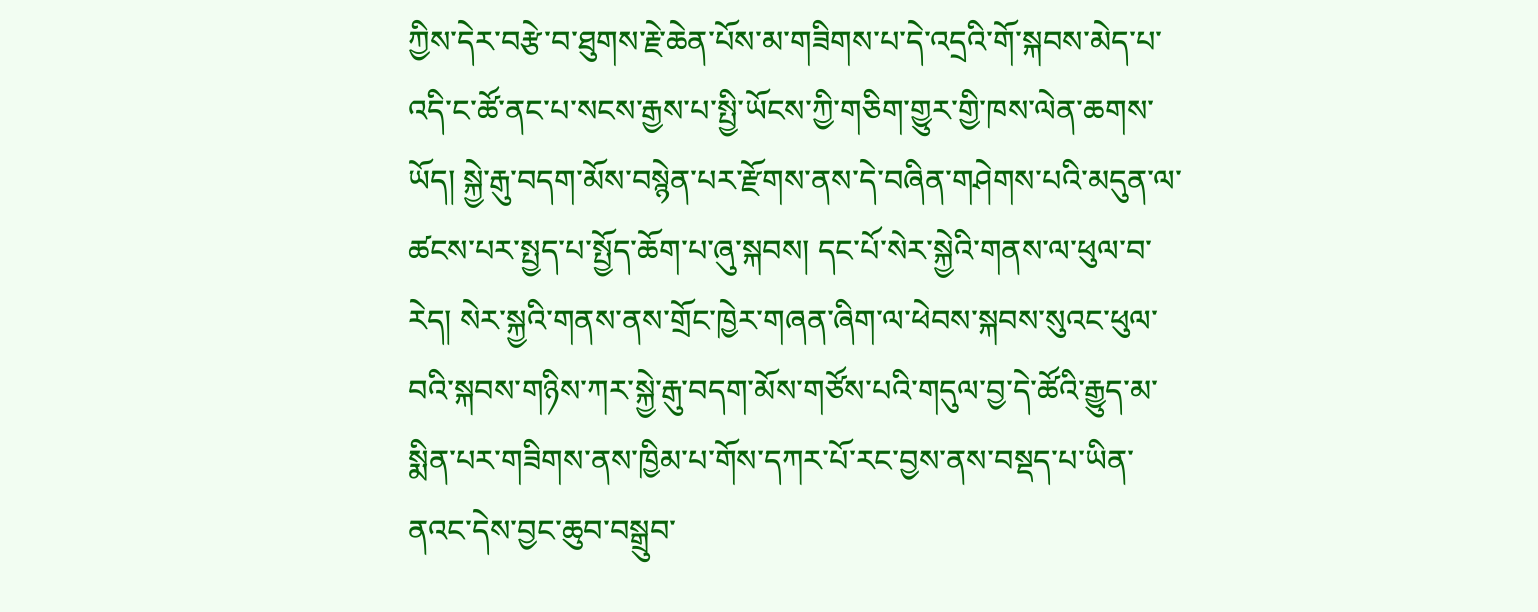ཀྱིས་དེར་བརྩེ་བ་ཐུགས་རྗེ་ཆེན་པོས་མ་གཟིགས་པ་དེ་འདྲའི་གོ་སྐབས་མེད་པ་འདི་ང་ཚོ་ནང་པ་སངས་རྒྱས་པ་སྤྱི་ཡོངས་ཀྱི་གཅིག་གྱུར་གྱི་ཁས་ལེན་ཆགས་ཡོད། སྐྱེ་རྒུ་བདག་མོས་བསྙེན་པར་རྫོགས་ནས་དེ་བཞིན་གཤེགས་པའི་མདུན་ལ་ཚངས་པར་སྤྱད་པ་སྤྱོད་ཆོག་པ་ཞུ་སྐབས། དང་པོ་སེར་སྐྱེའི་གནས་ལ་ཕུལ་བ་རེད། སེར་སྐྱའི་གནས་ནས་གྲོང་ཁྱེར་གཞན་ཞིག་ལ་ཕེབས་སྐབས་སུའང་ཕུལ་བའི་སྐབས་གཉིས་ཀར་སྐྱེ་རྒུ་བདག་མོས་གཙོས་པའི་གདུལ་བྱ་དེ་ཚོའི་རྒྱུད་མ་སྨིན་པར་གཟིགས་ནས་ཁྱིམ་པ་གོས་དཀར་པོ་རང་བྱས་ནས་བསྡད་པ་ཡིན་ནའང་དེས་བྱང་ཆུབ་བསྒྲུབ་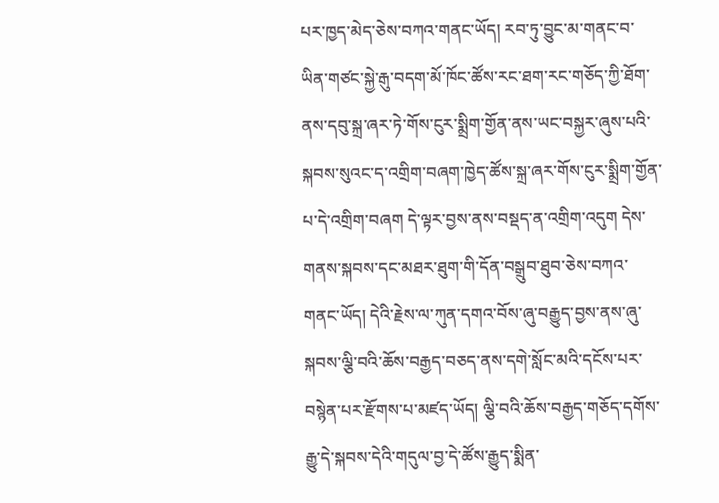པར་ཁྱད་མེད་ཅེས་བཀའ་གནང་ཡོད། རབ་ཏུ་བྱུང་མ་གནང་བ་ཡིན་གཙང་སྐྱེ་རྒུ་བདག་མོ་ཁོང་ཚོས་རང་ཐག་རང་གཅོད་ཀྱི་ཐོག་ནས་དབུ་སྐྲ་ཞར་ཏེ་གོས་ངུར་སྨྲིག་གྱོན་ནས་ཡང་བསྐྱར་ཞུས་པའི་སྐབས་སུའང་ད་འགྲིག་བཞག་ཁྱེད་ཚོས་སྐྲ་ཞར་གོས་ངུར་སྨྲིག་གྱོན་པ་དེ་འགྲིག་བཞག དེ་ལྟར་བྱས་ནས་བསྡད་ན་འགྲིག་འདུག དེས་གནས་སྐབས་དང་མཐར་ཐུག་གི་དོན་བསྒྲུབ་ཐུབ་ཅེས་བཀའ་གནང་ཡོད། དེའི་རྗེས་ལ་ཀུན་དགའ་བོས་ཞུ་བརྒྱུད་བྱས་ནས་ཞུ་སྐབས་ལྕི་བའི་ཆོས་བརྒྱད་བཅད་ནས་དགེ་སློང་མའི་དངོས་པར་བསྙེན་པར་རྫོགས་པ་མཛད་ཡོད། ལྕི་བའི་ཆོས་བརྒྱད་གཅོད་དགོས་རྒྱུ་དེ་སྐབས་དེའི་གདུལ་བྱ་དེ་ཚོས་རྒྱུད་སྨིན་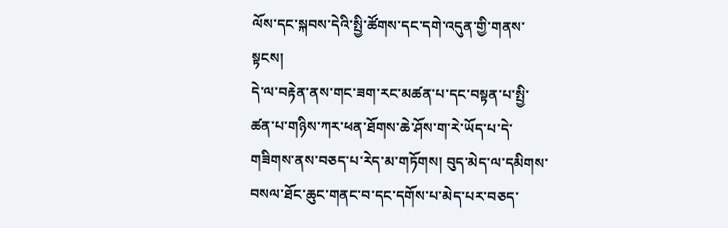ལོས་དང་སྐབས་དེའི་སྤྱི་ཚོགས་དང་དགེ་འདུན་གྱི་གནས་སྟངས།
དེ་ལ་བརྟེན་ནས་གང་ཟག་རང་མཚན་པ་དང་བསྟན་པ་སྤྱི་ཚན་པ་གཉིས་ཀར་ཕན་ཐོགས་ཆེ་ཤོས་ག་རེ་ཡོད་པ་དེ་གཟིགས་ནས་བཅད་པ་རེད་མ་གཏོགས། བུད་མེད་ལ་དམིགས་བསལ་ཐོང་ཆུང་གནང་བ་དང་དགོས་པ་མེད་པར་བཅད་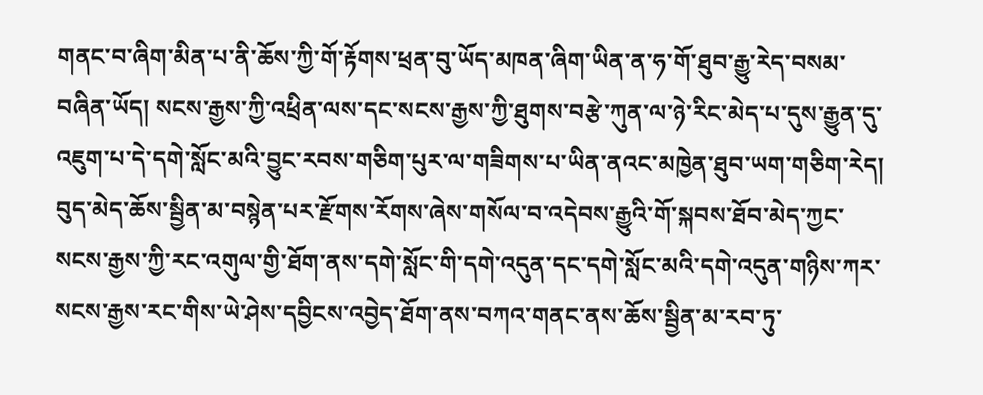གནང་བ་ཞིག་མིན་པ་ནི་ཆོས་ཀྱི་གོ་རྟོགས་ཕྲན་བུ་ཡོད་མཁན་ཞིག་ཡིན་ན་ཧ་གོ་ཐུབ་རྒྱུ་རེད་བསམ་བཞིན་ཡོད། སངས་རྒྱས་ཀྱི་འཕྲིན་ལས་དང་སངས་རྒྱས་ཀྱི་ཐུགས་བརྩེ་ཀུན་ལ་ཉེ་རིང་མེད་པ་དུས་རྒྱུན་དུ་འཇུག་པ་དེ་དགེ་སློང་མའི་བྱུང་རབས་གཅིག་པུར་ལ་གཟིགས་པ་ཡིན་ནའང་མཁྱེན་ཐུབ་ཡག་གཅིག་རེད། བུད་མེད་ཆོས་སྦྱིན་མ་བསྙེན་པར་རྫོགས་རོགས་ཞེས་གསོལ་བ་འདེབས་རྒྱུའི་གོ་སྐབས་ཐོབ་མེད་ཀྱང་སངས་རྒྱས་ཀྱི་རང་འགུལ་གྱི་ཐོག་ནས་དགེ་སློང་གི་དགེ་འདུན་དང་དགེ་སློང་མའི་དགེ་འདུན་གཉིས་ཀར་སངས་རྒྱས་རང་གིས་ཡེ་ཤེས་དབྱིངས་འབྱེད་ཐོག་ནས་བཀའ་གནང་ནས་ཆོས་སྦྱིན་མ་རབ་ཏུ་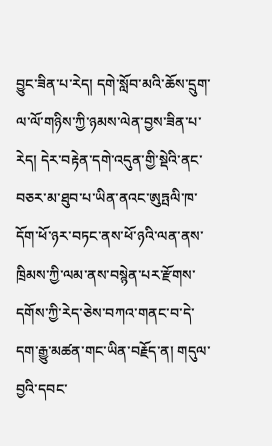བྱུང་ཟིན་པ་རེད། དགེ་སློབ་མའི་ཆོས་དྲུག་ལ་ལོ་གཉིས་ཀྱི་ཉམས་ལེན་བྱས་ཟིན་པ་རེད། དེར་བརྟེན་དགེ་འདུན་གྱི་སྡེའི་ནང་བཅར་མ་ཐུབ་པ་ཡིན་ནའང་ཨུཏྤལི་ཁ་དོག་ཕོ་ཉར་བཏང་ནས་ཕོ་ཉའི་ལན་ནས་ཁྲིམས་ཀྱི་ལམ་ནས་བསྙེན་པར་རྫོགས་དགོས་ཀྱི་རེད་ཅེས་བཀའ་གནང་བ་དེ་དག་རྒྱུ་མཚན་གང་ཡིན་བརྗོད་ན། གདུལ་བྱའི་དབང་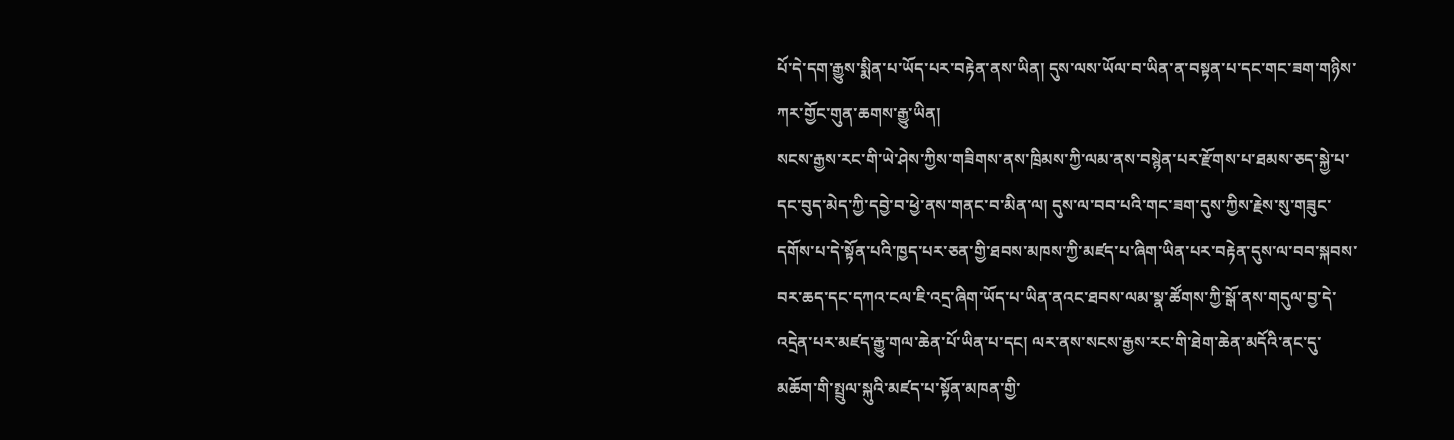པོ་དེ་དག་རྒྱུས་སྨིན་པ་ཡོད་པར་བརྟེན་ནས་ཡིན། དུས་ལས་ཡོལ་བ་ཡིན་ན་བསྟན་པ་དང་གང་ཟག་གཉིས་ཀར་གྱོང་གུན་ཆགས་རྒྱུ་ཡིན།
སངས་རྒྱས་རང་གི་ཡེ་ཤེས་ཀྱིས་གཟིགས་ནས་ཁྲིམས་ཀྱི་ལམ་ནས་བསྙེན་པར་རྫོགས་པ་ཐམས་ཅད་སྐྱེ་པ་དང་བུད་མེད་ཀྱི་དབྱེ་བ་ཕྱེ་ནས་གནང་བ་མིན་ལ། དུས་ལ་བབ་པའི་གང་ཟག་དུས་ཀྱིས་རྗེས་སུ་གཟུང་དགོས་པ་དེ་སྟོན་པའི་ཁྱད་པར་ཅན་གྱི་ཐབས་མཁས་ཀྱི་མཛད་པ་ཞིག་ཡིན་པར་བརྟེན་དུས་ལ་བབ་སྐབས་བར་ཆད་དང་དཀའ་ངལ་ཇི་འདྲ་ཞིག་ཡོད་པ་ཡིན་ནའང་ཐབས་ལམ་སྣ་ཚོགས་ཀྱི་སྒོ་ནས་གདུལ་བྱ་དེ་འདྲེན་པར་མཛད་རྒྱུ་གལ་ཆེན་པོ་ཡིན་པ་དང། ལར་ནས་སངས་རྒྱས་རང་གི་ཐེག་ཆེན་མདོའི་ནང་དུ་མཆོག་གི་སྤྲུལ་སྐུའི་མཛད་པ་སྟོན་མཁན་གྱི་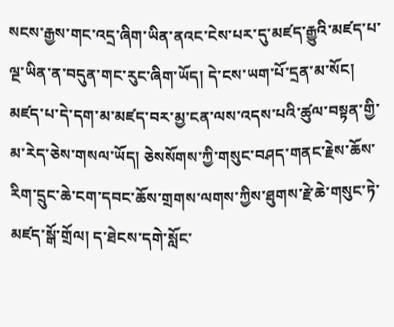སངས་རྒྱས་གང་འདྲ་ཞིག་ཡིན་ནའང་ངེས་པར་དུ་མཛད་རྒྱུའི་མཛད་པ་ལྔ་ཡིན་ན་བདུན་གང་རུང་ཞིག་ཡོད། དེ་ངས་ཡག་པོ་དྲན་མ་སོང། མཛད་པ་དེ་དག་མ་མཛད་བར་མྱ་ངན་ལས་འདས་པའི་ཚུལ་བསྟན་གྱི་མ་རེད་ཅེས་གསལ་ཡོད། ཅེསསོགས་ཀྱི་གསུང་བཤད་གནང་རྗེས་ཆོས་རིག་དྲུང་ཆེ་ངག་དབང་ཆོས་གྲགས་ལགས་ཀྱིས་ཐུགས་རྗེ་ཆེ་གསུང་ཏེ་མཛད་སྒོ་གྲོལ། ད་ཐེངས་དགེ་སློང་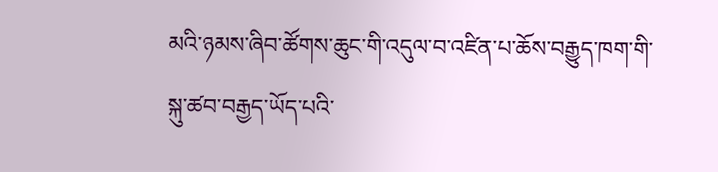མའི་ཉམས་ཞིབ་ཚོགས་ཆུང་གི་འདུལ་བ་འཛིན་པ་ཆོས་བརྒྱུད་ཁག་གི་སྐུ་ཚབ་བརྒྱད་ཡོད་པའི་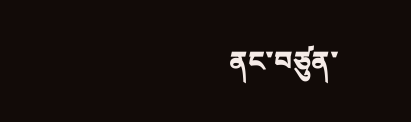ནང་བཙུན་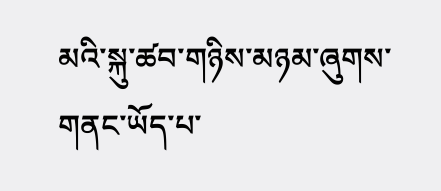མའི་སྐུ་ཚབ་གཉིས་མཉམ་ཞུགས་གནང་ཡོད་པ་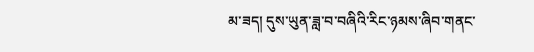མ་ཟད། དུས་ཡུན་ཟླ་བ་བཞིའི་རིང་ཉམས་ཞིབ་གནང་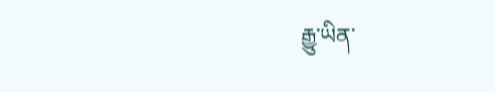རྒྱུ་ཡིན་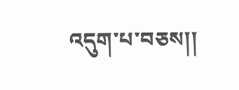འདུག་པ་བཅས།།